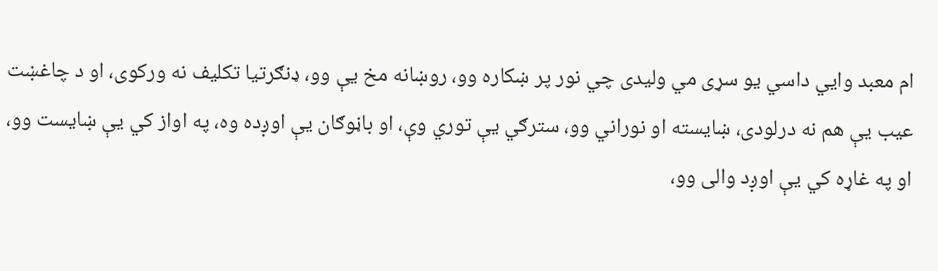ام معبد وایي داسي یو سړی مي ولیدی چي نور پر ښکاره وو، روښانه مخ یې وو، ډنګرتیا تکلیف نه ورکوی، او د چاغښت عیب یې هم نه درلودی، ښایسته او نوراني وو، سترګي یې توري وې، او باڼوګان یې اوږده وه، په اواز کي یې ښایست وو، او په غاړه کي یې اوږد والی وو،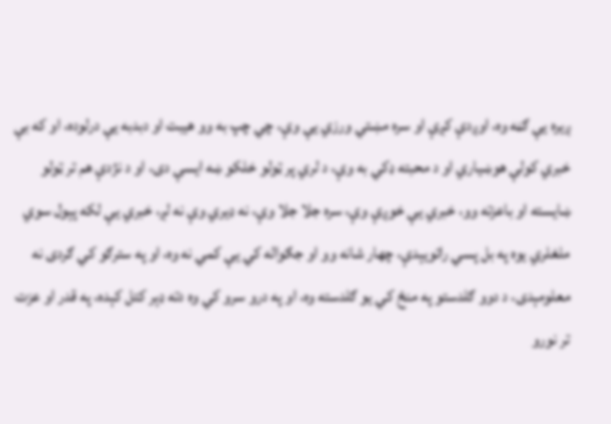ږیره یې ګڼه وه، اوږدې کږې او سره مښتي ورزي یې وې، چي چپ به وو هیبت او دبدبه یې درلوده، او که بې خبري کولې هوښیاري او د محبته ډکي به وې، د لري پر ټولو خلکو ښه ایسې دی، او د نژدې هم تر ټولو ښایسته او باعزته وو، خبري یې خوږې وې، سره جلا جلا وې، نه ډیري وې نه لږ، خبري یې لکه پېول سوي ملغلري یوه په بل پسي راتویېدې، چهار شانه وو او جګواله کي یې کمي نه وه، او په سترګو کي ګردی نه معلومېدی، د دوو ګلدستو په منځ کي یو ګلدسته وه، او په درو سرو کي وه دته ډېر کتل کېده، په قدر او عزت تر نورو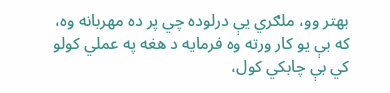بهتر وو، ملګري یې درلوده چي پر ده مهربانه وه، که بې یو کار ورته وه فرمایه د هغه په عملي کولو کي بې چابکي کول،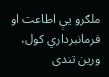ملګرو یې اطاعت او فرمانبرداري کول، ورین تندی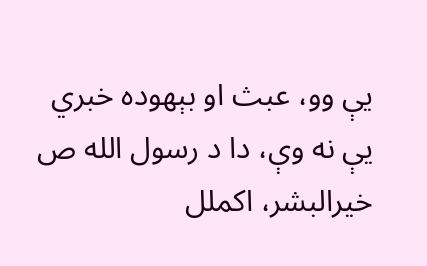یې وو، عبث او بېهوده خبري یې نه وې، دا د رسول الله ص خیرالبشر، اکملل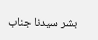بشر سیدنا جناب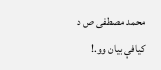محمد مصطفی ص د کیافې بیان وو.!